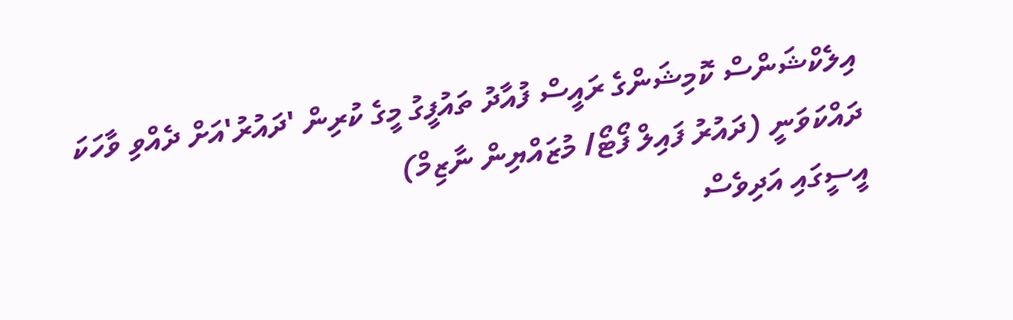އިލެކްޝަންސް ކޮމިޝަންގެ ރައީސް ފުއާދު ތައުފީގު މީގެ ކުރިން 'ދައުރު'އަށް ދެއްވި ވާހަކަ ދައްކަވަނީ (ދައުރު ފައިލް ފޯޓޯ/ މުޒައްޔިން ނާޒިމް)
އީސީގައި އަދިވެސް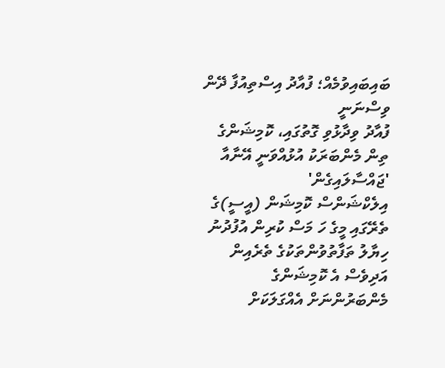ބައިބައިވުމެއް؛ ފުއާދު އިސްތިއުފާ ދޭން ވިސްނަނީ
ފުއާދު ވިދާޅުވި ގޮތުގައި، ކޮމިޝަންގެ ތިން މެންބަރަކު އުޅުއްވަނީ އޭނާއާ 'ޖައްސާލައިގެން'
އިލެކްޝަންސް ކޮމިޝަން (އީސީ)ގެ ތެރޭގައި މީގެ ހަ މަސް ކުރިން އުފުދުނު ހިޔާލު ތަފާތުވުންތަކުގެ ތެރެއިން އަދިވެސް އެ ކޮމިޝަންގެ މެންބަރުންނަށް އެއްގަލަކަށް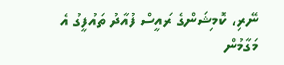ނޭރި، ކޮމިޝަންގެ ރައީސް ފުއާދު ތައުފީގު އެ މަގާމުން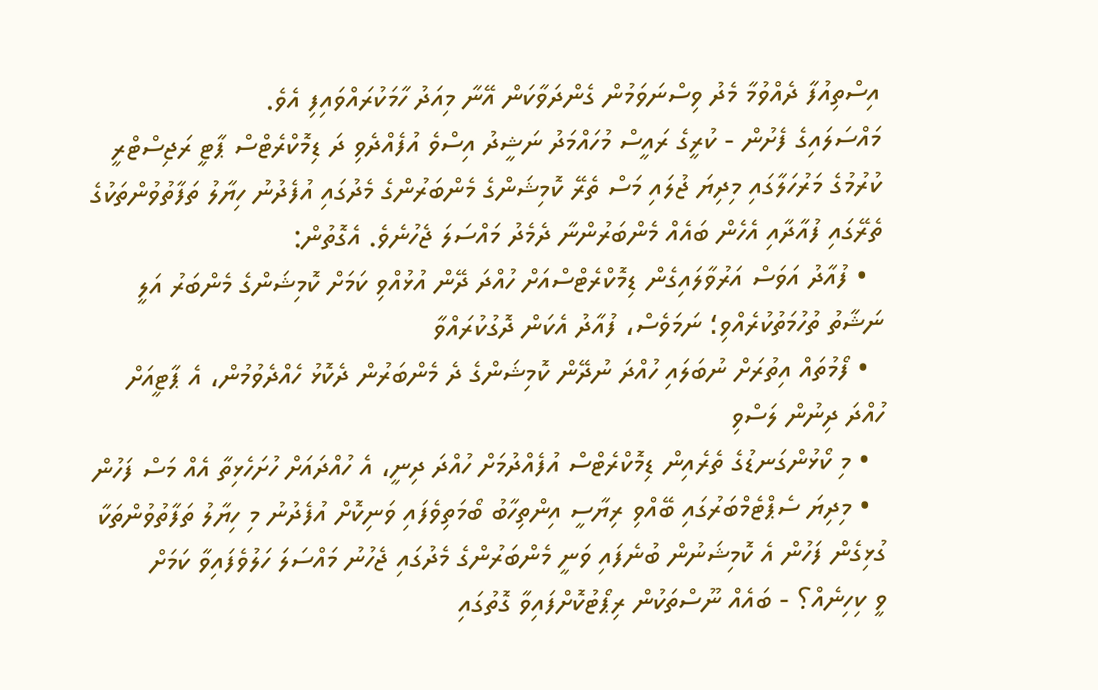އިސްތިއުފާ ދެއްވުމާ މެދު ވިސްނަވަމުން ގެންދަވާކަން އޭނާ މިއަދު ހާމަކުރައްވައިފި އެވެ.
މައްސަލައިގެ ފެށުން - ކުރީގެ ރައީސް މުހައްމަދު ނަޝީދު އިސްވެ އުފެއްދެވި ދަ ޑިމޮކްރެޓްސް ޕާޓީ ރަޖިސްޓްރީ ކުރުމުގެ މަރުހަލާގައި މިދިޔަ ޖުލައި މަސް ތެރޭ ކޮމިޝަންގެ މެންބަރުންގެ މެދުގައި އުފެދުނު ހިޔާލު ތަފާތުވުންތަކުގެ ތެރޭގައި ފުއާދާއި އެހެން ބައެއް މެންބަރުންނާ ދެމެދު މައްސަލަ ޖެހުނެވެ. އެގޮތުން:
  • ފުއާދު އަވަސް އަރުވާލައިގެން ޑިމޮކްރެޓްސްއަށް ހުއްދަ ދޭން އުޅުއްވި ކަމަށް ކޮމިޝަންގެ މެންބަރު އަލީ ނަޝާތު ތުހުމަތުކުރެއްވި؛ ނަމަވެސް، ފުއާދު އެކަން ދޮގުކުރައްވާ
  • ފޯމުތައް އިތުރަށް ނުބަލައި ހުއްދަ ނުދޭން ކޮމިޝަންގެ ދެ މެންބަރުން ދެކޮޅު ހެއްދެވުމުން، އެ ޕާޓީއަށް ހުއްދަ ދިނުން ލަސްވި
  • މި ކޯޅުންގަނޑުގެ ތެރެއިން ޑިމޮކްރެޓްސް އުފެއްދުމަށް ހުއްދަ ދިނީ، އެ ހުއްދައަށް ހުށަހެޅިތާ އެއް މަސް ފަހުން
  • މިދިޔަ ސެޕްޓެމްބަރުގައި ބޭއްވި ރިޔާސީ އިންތިހާބު ބޯމަތިވެފައި ވަނިކޮށް އުފެދުނު މި ހިޔާލު ތަފާތުވުންތަކާ ގުޅިގެން ފަހުން އެ ކޮމިޝަނުން ބުނެފައި ވަނީ މެންބަރުންގެ މެދުގައި ޖެހުނު މައްސަލަ ހަލުވެފައިވާ ކަމަށް
ވީ ކިހިނެއް؟ - ބައެއް ނޫސްތަކުން ރިޕޯޓުކޮށްފައިވާ ގޮތުގައި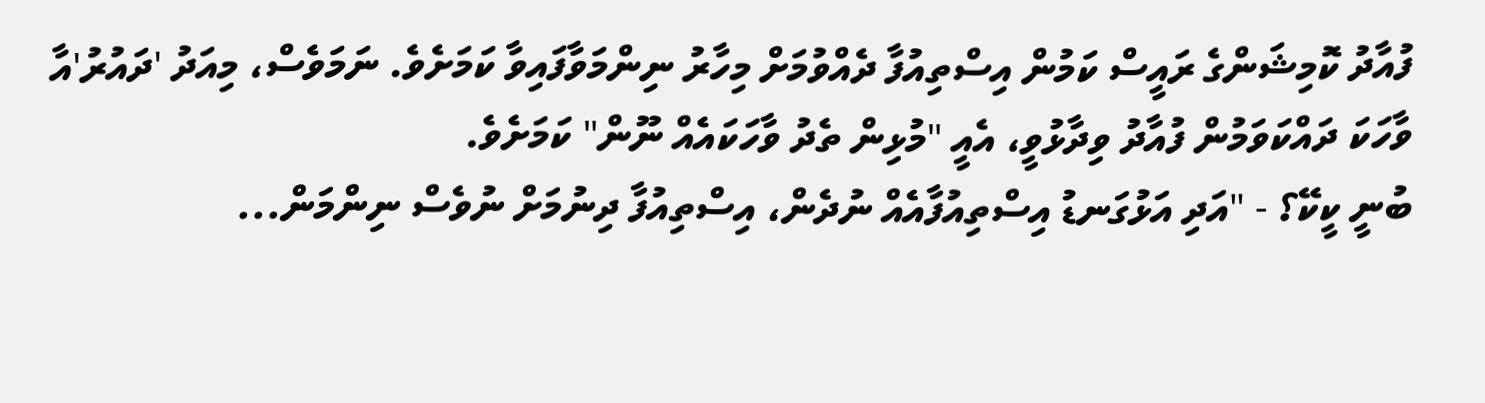ފުއާދު ކޮމިޝަންގެ ރައީސް ކަމުން އިސްތިއުފާ ދެއްވުމަށް މިހާރު ނިންމަވާފައިވާ ކަމަށެވެ. ނަމަވެސް، މިއަދު 'ދައުރު'އާ ވާހަކަ ދައްކަވަމުން ފުއާދު ވިދާޅުވީ، އެއީ "މުޅިން ތެދު ވާހަކައެއް ނޫން" ކަމަށެވެ.
ބުނީ ކީކޭ؟ - "އަދި އަޅުގަނޑު އިސްތިއުފާއެއް ނުދެން، އިސްތިއުފާ ދިނުމަށް ނުވެސް ނިންމަން...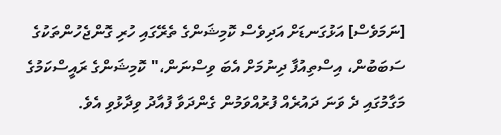[ނަމަވެސް] އަޅުގަނޑަށް އަދިވެސް ކޮމިޝަންގެ ތެރޭގައި ހުރި ގޮންޖެހުންތަކުގެ ސަބަބުން، އިސްތިއުފާ ދިނުމަށް އެބަ ވިސްނަން،" ކޮމިޝަންގެ ރައީސްކަމުގެ މަގާމުގައި ދެ ވަނަ ދައުރެއް ފުރުއްވަމުން ގެންދަވާ ފުއާދު ވިދާޅުވި އެވެ.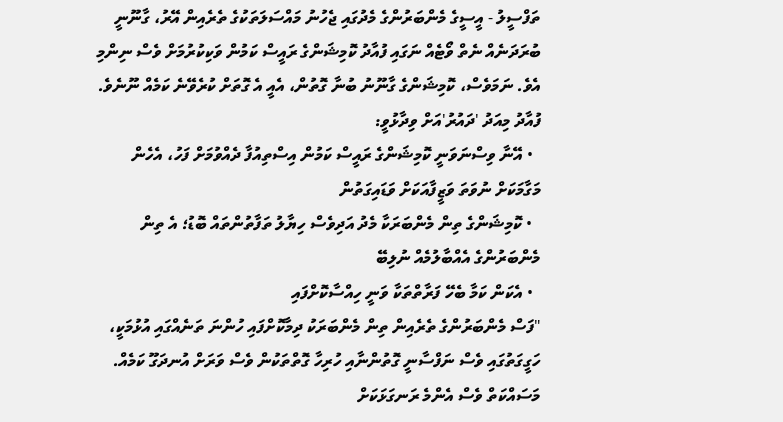ތަފްސީލު - އީސީގެ މެންބަރުންގެ މެދުގައި ޖެހުނު މައްސަލަތަކުގެ ތެރެއިން އޭރު، ގާނޫނީ ބުރަދަނެއް ނެތް ވޯޓެއް ނަގައި ފުއާދު ކޮމިޝަންގެ ރައީސް ކަމުން ވަކިކުރުމަށް ވެސް ނިންމި އެވެ. ނަމަވެސް، ކޮމިޝަންގެ ގާނޫނު ބުނާ ގޮތުން، އެއީ އެ ގޮތަށް ކުރެވޭނެ ކަމެއް ނޫނެވެ.
ފުއާދު މިއަދު 'ދައުރު'އަށް ވިދާޅުވީ:
  • އޭނާ ވިސްނަވަނީ ކޮމިޝަންގެ ރައީސް ކަމުން އިސްތިއުފާ ދެއްވުމަށް ފަހު، އެހެން މަގާމަކަށް ނުވަތަ ވަޒީފާއަކަށް ވަޑައިގަތުން
  • ކޮމިޝަންގެ ތިން މެންބަރަކާ މެދު އަދިވެސް ހިޔާލު ތަފާތުންތައް ބޮޑު؛ އެ ތިން މެންބަރުންގެ އެއްބާލުމެއް ނުލިބޭ
  • އެކަން ކަމާ ބެހޭ ފަރާތްތަކާ ވަނީ ހިއްސާކޮށްފައި
"ފަސް މެންބަރުންގެ ތެރެއިން ތިން މެންބަރަކު ދިމާކޮށްފައި ހުންނަ ތަނެއްގައި އުޅުމަކީ، ހަގީގަތުގައި ވެސް ނަފްސާނީ ގޮތުންނާއި ހުރިހާ ގޮތްތަކުން ވެސް ވަރަށް އުނދަގޫ ކަމެއް. މަސައްކަތް ވެސް އެންމެ ރަނގަޅަކަށް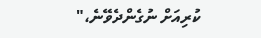ކުރިއަށް ނުގެންދެވޭނެ،"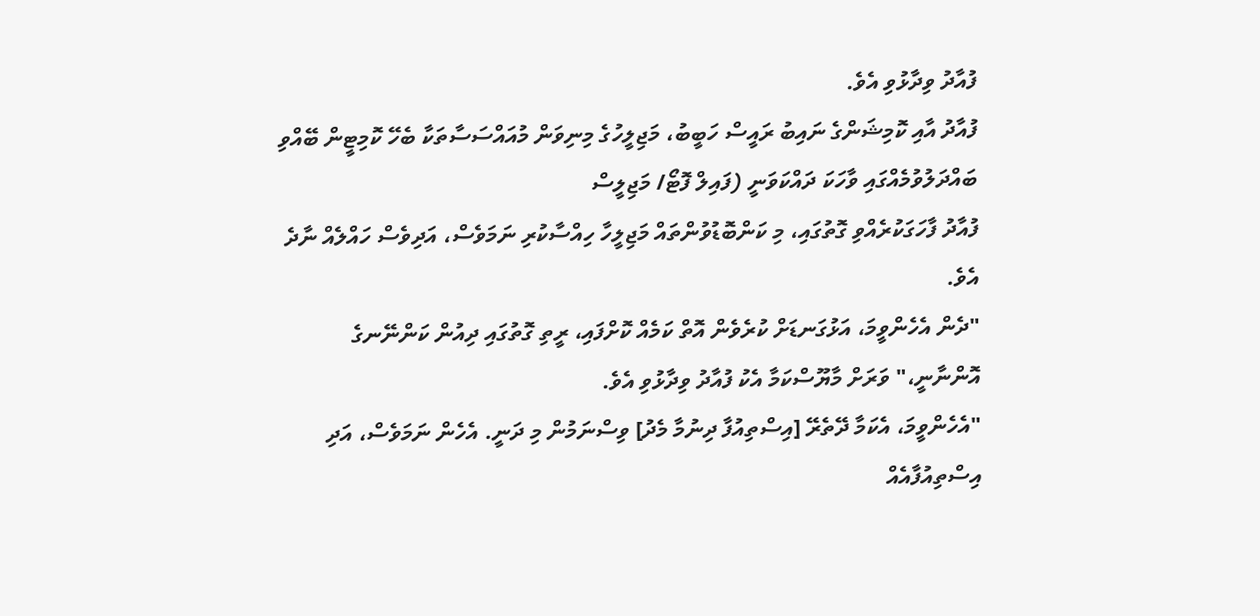ފުއާދު ވިދާޅުވި އެވެ.
ފުއާދު އާއި ކޮމިޝަންގެ ނައިބު ރައީސް ހަބީބު، މަޖިލީހުގެ މިނިވަން މުއައްސަސާތަކާ ބެހޭ ކޮމިޓީން ބޭއްވި ބައްދަލުވުމެއްގައި ވާހަކަ ދައްކަވަނީ (ފައިލް ފޮޓޯ/ މަޖިލީސް
ފުއާދު ފާހަގަކުރެއްވި ގޮތުގައި، މި ކަންބޮޑުވުންތައް މަޖިލީހާ ހިއްސާކުރި ނަމަވެސް، އަދިވެސް ހައްލެއް ނާދެ އެވެ.
"ދެން އެހެންވީމަ، އަޅުގަނޑަށް ކުރެވެން އޮތް ކަމެއް ކޮށްފައި، ރީތި ގޮތުގައި ދިއުން ކަންނޭނގެ އޮންނާނީ،" ވަރަށް މާޔޫސްކަމާ އެކު ފުއާދު ވިދާޅުވި އެވެ.
"އެހެންވީމަ، އެކަމާ ދޭތެރޭ [އިސްތިއުފާ ދިނުމާ މެދު] ވިސްނަމުން މި ދަނީ. އެހެން ނަމަވެސް، އަދި އިސްތިއުފާއެއް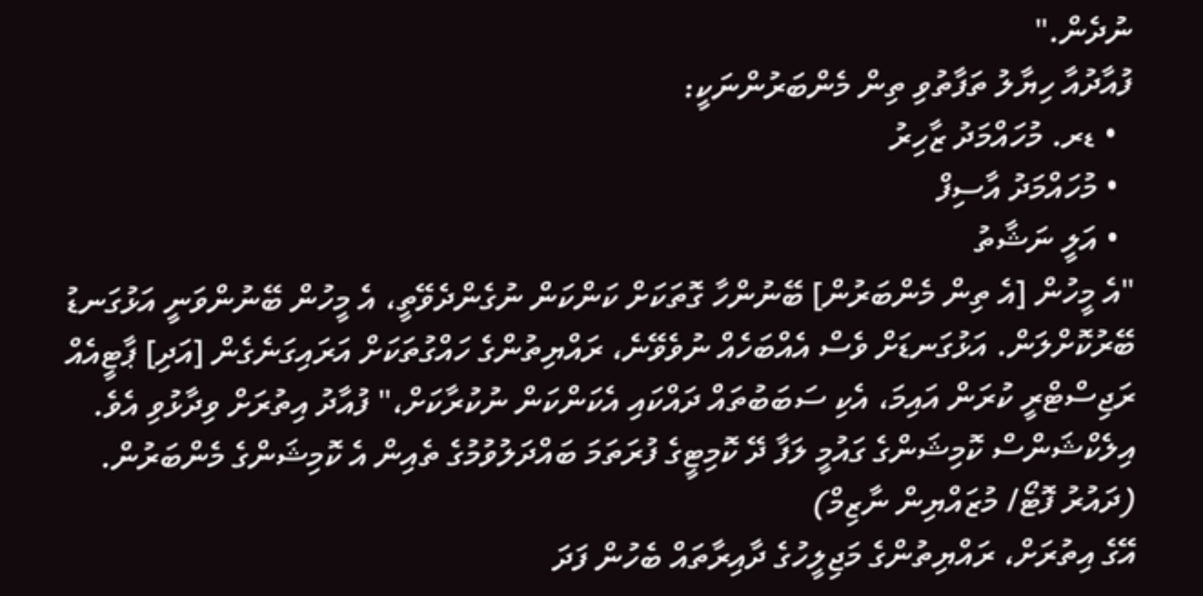ނުދެން."
ފުއާދުއާ ހިޔާލު ތަފާތުވި ތިން މެންބަރުންނަކީ:
  • ޑރ. މުހައްމަދު ޒާހިރު
  • މުހައްމަދު އާސިފް
  • އަލީ ނަޝާތު
"އެ މީހުން [އެ ތިން މެންބަރުން] ބޭނުންހާ ގޮތަކަށް ކަންކަން ނުގެންދެވޭތީ، އެ މީހުން ބޭނުންވަނީ އަޅުގަނޑު ބޭރުކޮށްލަން. އަޅުގަނޑަށް ވެސް އެއްބަހެއް ނުވެވޭނެ، ރައްޔިތުންގެ ހައްގުތަކަށް އަރައިގަނެގެން [އަދި] ޕާޓީއެއް ރަޖިސްޓްރީ ކުރަން އައިމަ، އެކި ސަބަބުތައް ދައްކައި އެކަންކަން ނުކުރާކަށް،" ފުއާދު އިތުރަށް ވިދާޅުވި އެވެ.
އިލެކްޝަންސް ކޮމިޝަންގެ ގައުމީ ލަފާ ދޭ ކޮމިޓީގެ ފުރަތަމަ ބައްދަލުވުމުގެ ތެއިން އެ ކޮމިޝަންގެ މެންބަރުން. (ދައުރު ފޮޓޯ/ މުޒައްޔިން ނާޒިމް)
އޭގެ އިތުރަށް، ރައްޔިތުންގެ މަޖިލީހުގެ ދާއިރާތައް ބެހުން ފަދަ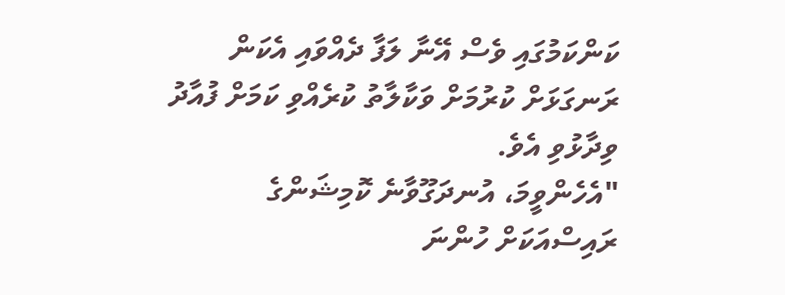ކަންކަމުގައި ވެސް އޭނާ ލަފާ ދެއްވައި އެކަން ރަނގަޅަށް ކުރުމަށް ވަކާލާތު ކުރެއްވި ކަމަށް ފުއާދު ވިދާޅުވި އެވެ.
"އެހެންވީމަ، އުނދަގޫވާނެ ކޮމިޝަންގެ ރައިސްއަކަށް ހުންނަ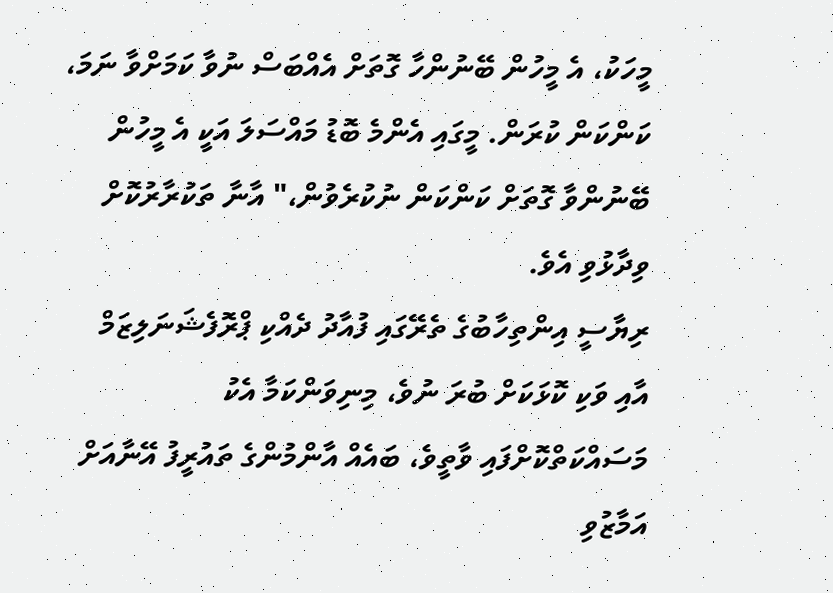މީހަކު، އެ މީހުން ބޭނުންހާ ގޮތަށް އެއްބަސް ނުވާ ކަމަށްވާ ނަމަ، ކަންކަން ކުރަން. މީގައި އެންމެ ބޮޑު މައްސަލަ އަކީ އެ މީހުން ބޭނުންވާ ގޮތަށް ކަންކަން ނުކުރެވުން،" އާނާ ތަކުރާރުކޮށް ވިދާޅުވި އެވެ.
ރިޔާސީ އިންތިހާބުގެ ތެރޭގައި ފުއާދު ދެއްކި ޕްރޮފެޝަނަލިޒަމް އާއި ވަކި ކޮޅަކަށް ބުރަ ނުވެ، މިނިވަންކަމާ އެކު މަސައްކަތްކޮށްފައި ވާތީވެ، ބައެއް އާންމުންގެ ތައުރީފު އޭނާއަށް އަމާޒުވި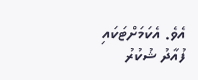އެވެ. އެކަމަށްޓަކައި ފުއާދު ޝުކުރު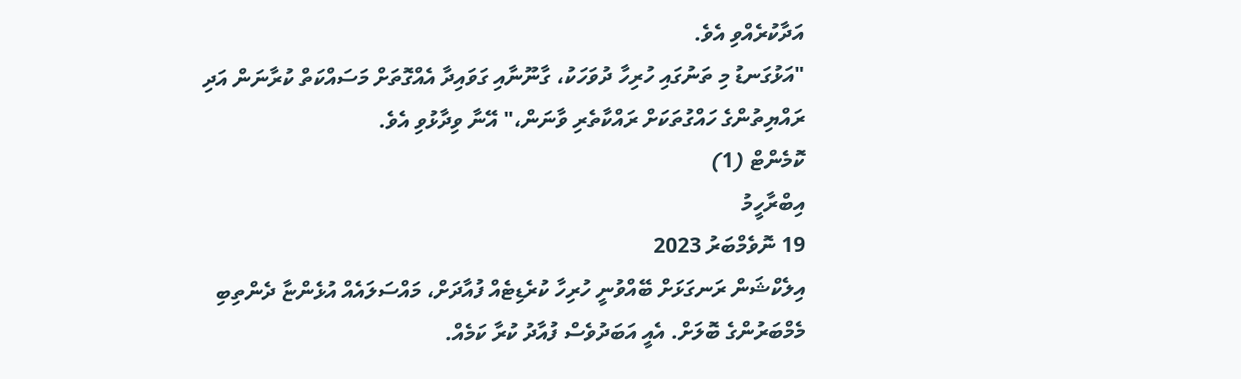އަދާކުރެއްވި އެވެ.
"އަޅުގަނޑު މި ތަނުގައި ހުރިހާ ދުވަހަކު، ގާނޫނާއި ގަވައިދާ އެއްގޮތަށް މަސައްކަތް ކުރާނަން އަދި ރައްޔިތުންގެ ހައްގުތަކަށް ރައްކާތެރި ވާނަން،" އޭނާ ވިދާޅުވި އެވެ.
ކޮމެންޓް (1)
އިބްރާހީމު
19 ނޮވެމްބަރު 2023
އިލެކްޝަން ރަނގަޅަށް ބޭއްވުނީ ހުރިހާ ކުރެޑިޓެއް ފުއާދަށް، މައްސަލައެއް އުޅެންޏާ ދެންތިބި މެމްބަރުންގެ ބޮލަށް. އެއީ އަބަދުވެސް ފުއާދު ކުރާ ކަމެއް.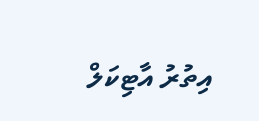އިތުރު އާޓިކަލް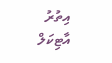އިތުރު އާޓިކަލް